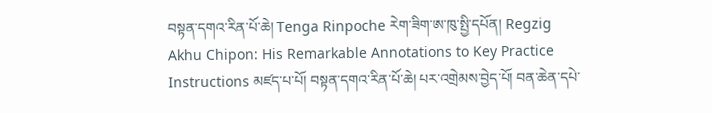བསྟན་དགའ་རིན་པོ་ཆེ། Tenga Rinpoche རེག་ཟིག་ཨ་ཁུ་སྤྱི་དཔོན། Regzig Akhu Chipon: His Remarkable Annotations to Key Practice Instructions མཛད་པ་པོ། བསྟན་དགའ་རིན་པོ་ཆེ། པར་འགྲེམས་བྱེད་པོ། བན་ཆེན་དཔེ་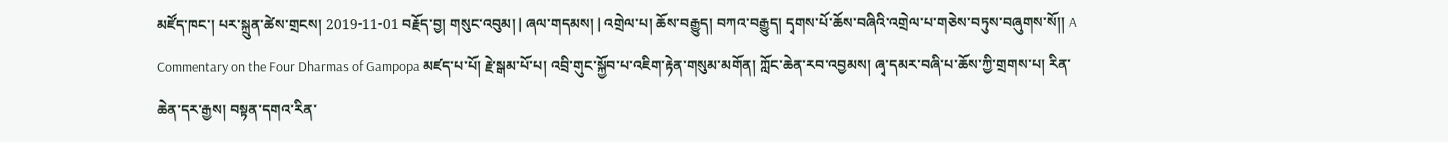མཛོད་ཁང་། པར་སྐྲུན་ཚེས་གྲངས། 2019-11-01 བརྗོད་བྱ། གསུང་འབུམ། | ཞལ་གདམས། | འགྲེལ་པ། ཆོས་བརྒྱུད། བཀའ་བརྒྱུད། དྭགས་པོ་ཆོས་བཞིའི་འགྲེལ་པ་གཅེས་བཏུས་བཞུགས་སོ།། A Commentary on the Four Dharmas of Gampopa མཛད་པ་པོ། རྗེ་སྒམ་པོ་པ། འབྲི་གུང་སྐྱོབ་པ་འཇིག་རྟེན་གསུམ་མགོན། ཀློང་ཆེན་རབ་འབྱམས། ཞྭ་དམར་བཞི་པ་ཆོས་ཀྱི་གྲགས་པ། རིན་ཆེན་དར་རྒྱས། བསྟན་དགའ་རིན་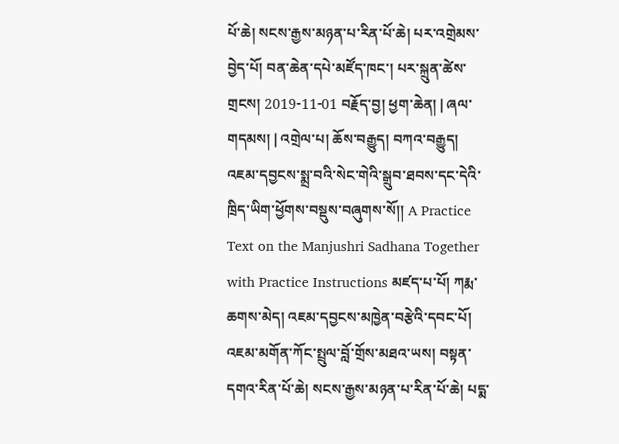པོ་ཆེ། སངས་རྒྱས་མཉན་པ་རིན་པོ་ཆེ། པར་འགྲེམས་བྱེད་པོ། བན་ཆེན་དཔེ་མཛོད་ཁང་། པར་སྐྲུན་ཚེས་གྲངས། 2019-11-01 བརྗོད་བྱ། ཕྱག་ཆེན། | ཞལ་གདམས། | འགྲེལ་པ། ཆོས་བརྒྱུད། བཀའ་བརྒྱུད། འཇམ་དབྱངས་སྨྲ་བའི་སེང་གེའི་སྒྲུབ་ཐབས་དང་དེའི་ཁྲིད་ཡིག་ཕྱོགས་བསྡུས་བཞུགས་སོ།། A Practice Text on the Manjushri Sadhana Together with Practice Instructions མཛད་པ་པོ། ཀརྨ་ཆགས་མེད། འཇམ་དབྱངས་མཁྱེན་བརྩེའི་དབང་པོ། འཇམ་མགོན་ཀོང་སྤྲུལ་བློ་གྲོས་མཐའ་ཡས། བསྟན་དགའ་རིན་པོ་ཆེ། སངས་རྒྱས་མཉན་པ་རིན་པོ་ཆེ། པདྨ་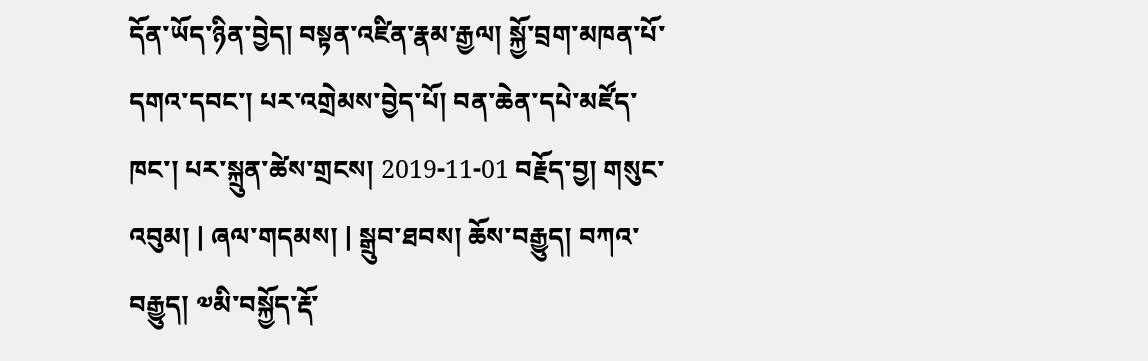དོན་ཡོད་ཉིན་བྱེད། བསྟན་འཛིན་རྣམ་རྒྱལ། སྐྱོ་བྲག་མཁན་པོ་དགའ་དབང་། པར་འགྲེམས་བྱེད་པོ། བན་ཆེན་དཔེ་མཛོད་ཁང་། པར་སྐྲུན་ཚེས་གྲངས། 2019-11-01 བརྗོད་བྱ། གསུང་འབུམ། | ཞལ་གདམས། | སྒྲུབ་ཐབས། ཆོས་བརྒྱུད། བཀའ་བརྒྱུད། ༧མི་བསྐྱོད་རྡོ་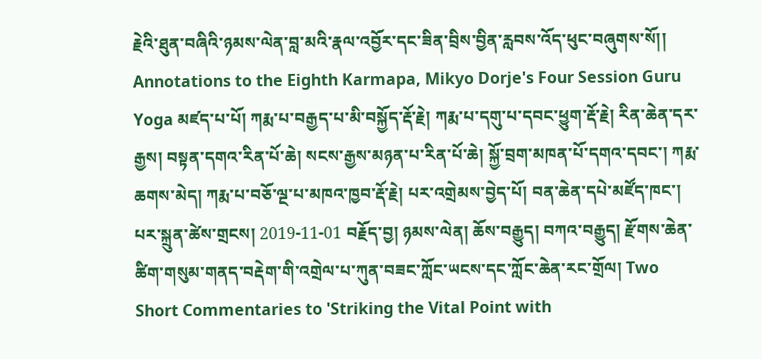རྗེའི་ཐུན་བཞིའི་ཉམས་ལེན་བླ་མའི་རྣལ་འབྱོར་དང་ཟིན་བྲིས་བྱིན་རླབས་འོད་ཕུང་བཞུགས་སོ།། Annotations to the Eighth Karmapa, Mikyo Dorje's Four Session Guru Yoga མཛད་པ་པོ། ཀརྨ་པ་བརྒྱད་པ་མི་བསྐྱོད་རྡོ་རྗེ། ཀརྨ་པ་དགུ་པ་དབང་ཕྱུག་རྡོ་རྗེ། རིན་ཆེན་དར་རྒྱས། བསྟན་དགའ་རིན་པོ་ཆེ། སངས་རྒྱས་མཉན་པ་རིན་པོ་ཆེ། སྐྱོ་བྲག་མཁན་པོ་དགའ་དབང་། ཀརྨ་ཆགས་མེད། ཀརྨ་པ་བཅོ་ལྔ་པ་མཁའ་ཁྱབ་རྡོ་རྗེ། པར་འགྲེམས་བྱེད་པོ། བན་ཆེན་དཔེ་མཛོད་ཁང་། པར་སྐྲུན་ཚེས་གྲངས། 2019-11-01 བརྗོད་བྱ། ཉམས་ལེན། ཆོས་བརྒྱུད། བཀའ་བརྒྱུད། རྫོགས་ཆེན་ཚིག་གསུམ་གནད་བརྡེག་གི་འགྲེལ་པ་ཀུན་བཟང་ཀློང་ཡངས་དང་ཀློང་ཆེན་རང་གྲོལ། Two Short Commentaries to 'Striking the Vital Point with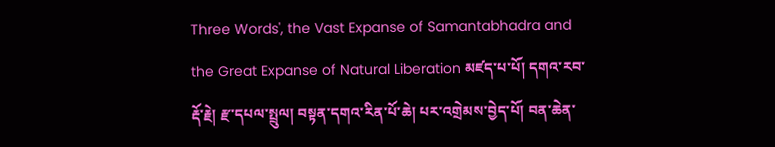Three Words', the Vast Expanse of Samantabhadra and the Great Expanse of Natural Liberation མཛད་པ་པོ། དགའ་རབ་རྡོ་རྗེ། རྫ་དཔལ་སྤྲུལ། བསྟན་དགའ་རིན་པོ་ཆེ། པར་འགྲེམས་བྱེད་པོ། བན་ཆེན་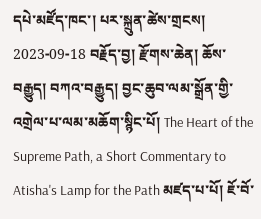དཔེ་མཛོད་ཁང་། པར་སྐྲུན་ཚེས་གྲངས། 2023-09-18 བརྗོད་བྱ། རྫོགས་ཆེན། ཆོས་བརྒྱུད། བཀའ་བརྒྱུད། བྱང་ཆུབ་ལམ་སྒྲོན་གྱི་འགྲེལ་པ་ལམ་མཆོག་སྙིང་པོ། The Heart of the Supreme Path, a Short Commentary to Atisha's Lamp for the Path མཛད་པ་པོ། ཇོ་བོ་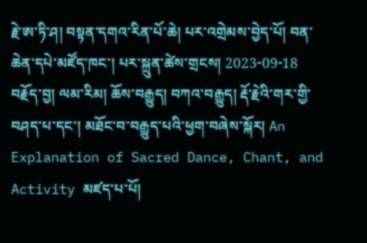རྗེ་ཨ་ཏི་ཤ། བསྟན་དགའ་རིན་པོ་ཆེ། པར་འགྲེམས་བྱེད་པོ། བན་ཆེན་དཔེ་མཛོད་ཁང་། པར་སྐྲུན་ཚེས་གྲངས། 2023-09-18 བརྗོད་བྱ། ལམ་རིམ། ཆོས་བརྒྱུད། བཀའ་བརྒྱུད། རྡོ་རྗེའི་གར་གྱི་བཤད་པ་དང་། མཐོང་བ་བརྒྱུད་པའི་ཕྱག་བཞེས་སྐོར། An Explanation of Sacred Dance, Chant, and Activity མཛད་པ་པོ།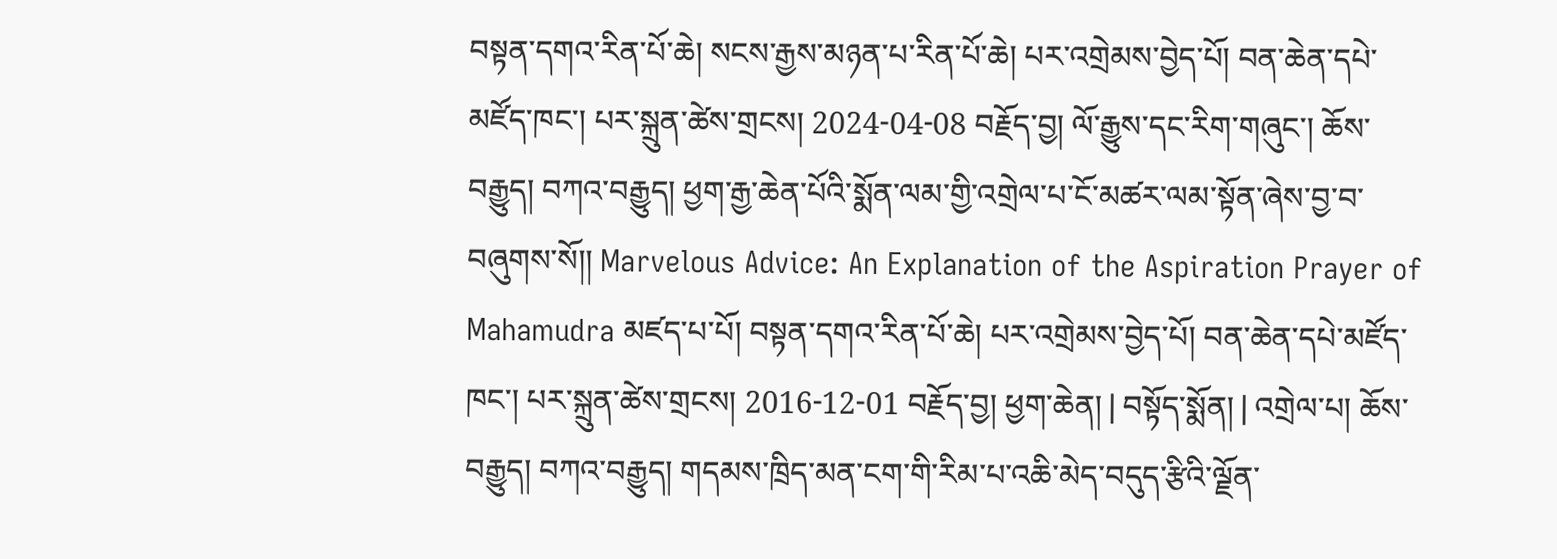བསྟན་དགའ་རིན་པོ་ཆེ། སངས་རྒྱས་མཉན་པ་རིན་པོ་ཆེ། པར་འགྲེམས་བྱེད་པོ། བན་ཆེན་དཔེ་མཛོད་ཁང་། པར་སྐྲུན་ཚེས་གྲངས། 2024-04-08 བརྗོད་བྱ། ལོ་རྒྱུས་དང་རིག་གཞུང་། ཆོས་བརྒྱུད། བཀའ་བརྒྱུད། ཕྱག་རྒྱ་ཆེན་པོའི་སྨོན་ལམ་གྱི་འགྲེལ་པ་ངོ་མཚར་ལམ་སྟོན་ཞེས་བྱ་བ་བཞུགས་སོ།། Marvelous Advice: An Explanation of the Aspiration Prayer of Mahamudra མཛད་པ་པོ། བསྟན་དགའ་རིན་པོ་ཆེ། པར་འགྲེམས་བྱེད་པོ། བན་ཆེན་དཔེ་མཛོད་ཁང་། པར་སྐྲུན་ཚེས་གྲངས། 2016-12-01 བརྗོད་བྱ། ཕྱག་ཆེན། | བསྟོད་སྨོན། | འགྲེལ་པ། ཆོས་བརྒྱུད། བཀའ་བརྒྱུད། གདམས་ཁྲིད་མན་ངག་གི་རིམ་པ་འཆི་མེད་བདུད་རྩིའི་ལྗོན་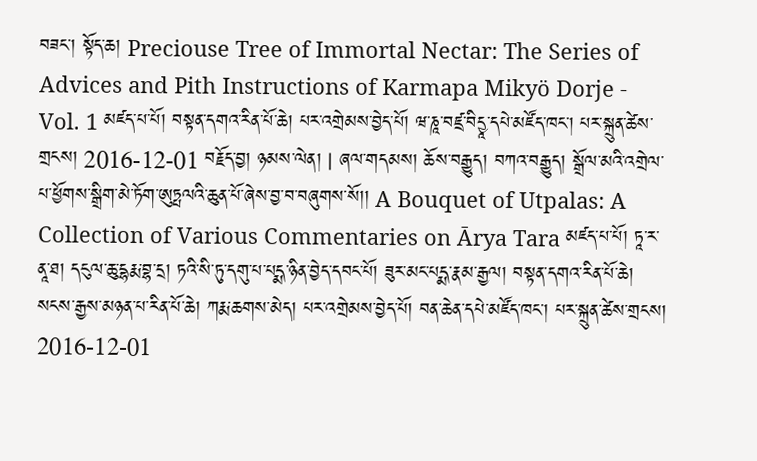བཟང་། སྟོད་ཆ། Preciouse Tree of Immortal Nectar: The Series of Advices and Pith Instructions of Karmapa Mikyö Dorje - Vol. 1 མཛད་པ་པོ། བསྟན་དགའ་རིན་པོ་ཆེ། པར་འགྲེམས་བྱེད་པོ། ཝ་ཎཱ་བཛྲ་བིདྱཱ་དཔེ་མཛོད་ཁང་། པར་སྐྲུན་ཚེས་གྲངས། 2016-12-01 བརྗོད་བྱ། ཉམས་ལེན། | ཞལ་གདམས། ཆོས་བརྒྱུད། བཀའ་བརྒྱུད། སྒྲོལ་མའི་འགྲེལ་པ་ཕྱོགས་སྒྲིག་མེ་ཏོག་ཨུཏྤལའི་ཆུན་པོ་ཞེས་བྱ་བ་བཞུགས་སོ།། A Bouquet of Utpalas: A Collection of Various Commentaries on Ārya Tara མཛད་པ་པོ། ཏཱ་ར་ནཱ་ཐ། དངུལ་ཆུ་དྷརྨ་བྷ་དྲ། ཏའི་སི་ཏུ་དགུ་པ་པདྨ་ཉིན་བྱེད་དབང་པོ། ཟུར་མང་པདྨ་རྣམ་རྒྱལ། བསྟན་དགའ་རིན་པོ་ཆེ། སངས་རྒྱས་མཉན་པ་རིན་པོ་ཆེ། ཀརྨ་ཆགས་མེད། པར་འགྲེམས་བྱེད་པོ། བན་ཆེན་དཔེ་མཛོད་ཁང་། པར་སྐྲུན་ཚེས་གྲངས། 2016-12-01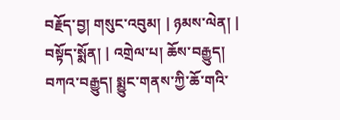བརྗོད་བྱ། གསུང་འབུམ། | ཉམས་ལེན། | བསྟོད་སྨོན། | འགྲེལ་པ། ཆོས་བརྒྱུད། བཀའ་བརྒྱུད། སྨྱུང་གནས་ཀྱི་ཆོ་གའི་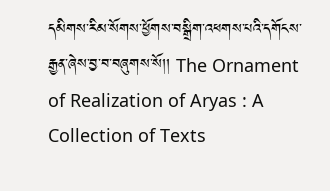དམིགས་རིམ་སོགས་ཕྱོགས་བསྒྲིག་འཕགས་པའི་དགོངས་རྒྱན་ཞེས་བྱ་བ་བཞུགས་སོ།། The Ornament of Realization of Aryas : A Collection of Texts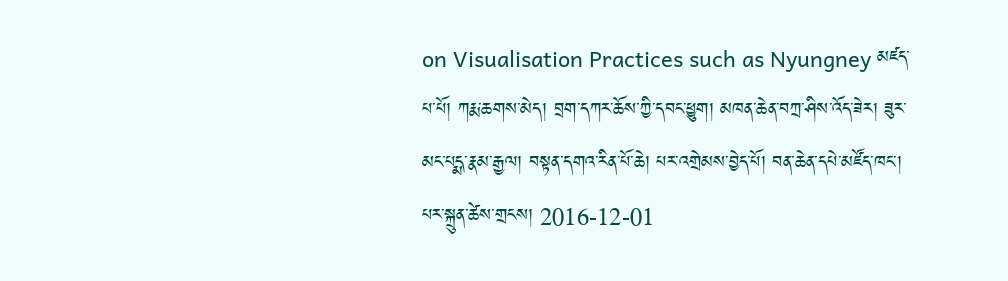on Visualisation Practices such as Nyungney མཛད་པ་པོ། ཀརྨ་ཆགས་མེད། བྲག་དཀར་ཆོས་ཀྱི་དབང་ཕྱུག། མཁན་ཆེན་བཀྲ་ཤིས་འོད་ཟེར། ཟུར་མང་པདྨ་རྣམ་རྒྱལ། བསྟན་དགའ་རིན་པོ་ཆེ། པར་འགྲེམས་བྱེད་པོ། བན་ཆེན་དཔེ་མཛོད་ཁང་། པར་སྐྲུན་ཚེས་གྲངས། 2016-12-01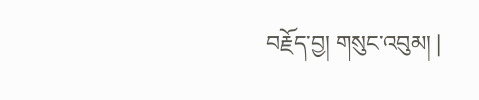བརྗོད་བྱ། གསུང་འབུམ། |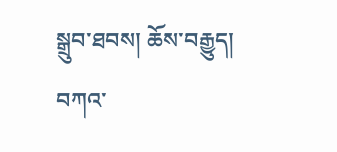སྒྲུབ་ཐབས། ཆོས་བརྒྱུད། བཀའ་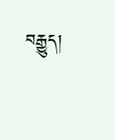བརྒྱུད།